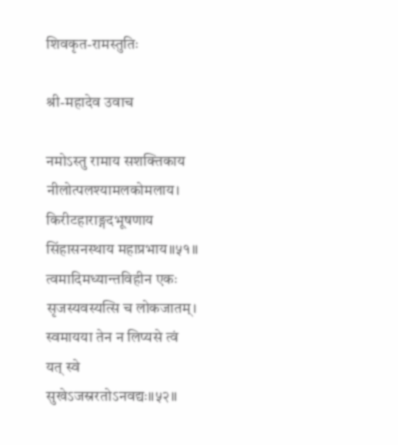शिवकृत-रामस्तुतिः

श्री-महादेव उवाच

नमोऽस्तु रामाय सशक्तिकाय
नीलोत्पलश्यामलकोमलाय।
किरीटहाराङ्गदभूषणाय
सिंहासनस्थाय महाप्रभाय॥५१॥
त्वमादिमध्यान्तविहीन एकः
सृजस्यवस्यत्सि च लोकजातम्।
स्वमायया तेन न लिप्यसे त्वं
यत् स्वे सुखेऽजस्ररतोऽनवद्यः॥५२॥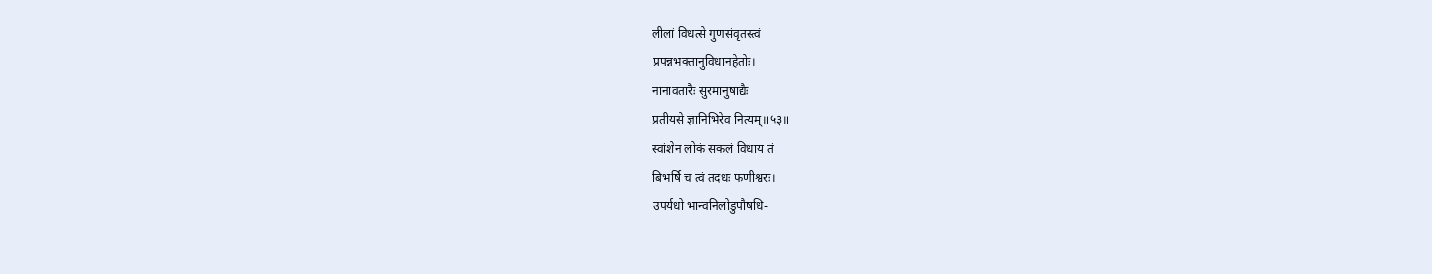लीलां विधत्से गुणसंवृतस्त्वं
प्रपन्नभक्तानुविधानहेतोः।
नानावतारैः सुरमानुषाद्यैः
प्रतीयसे ज्ञानिभिरेव नित्यम्॥५३॥
स्वांशेन लोकं सकलं विधाय तं
बिभर्षि च त्वं तदधः फणीश्वरः।
उपर्यधो भान्वनिलोडुपौषधि-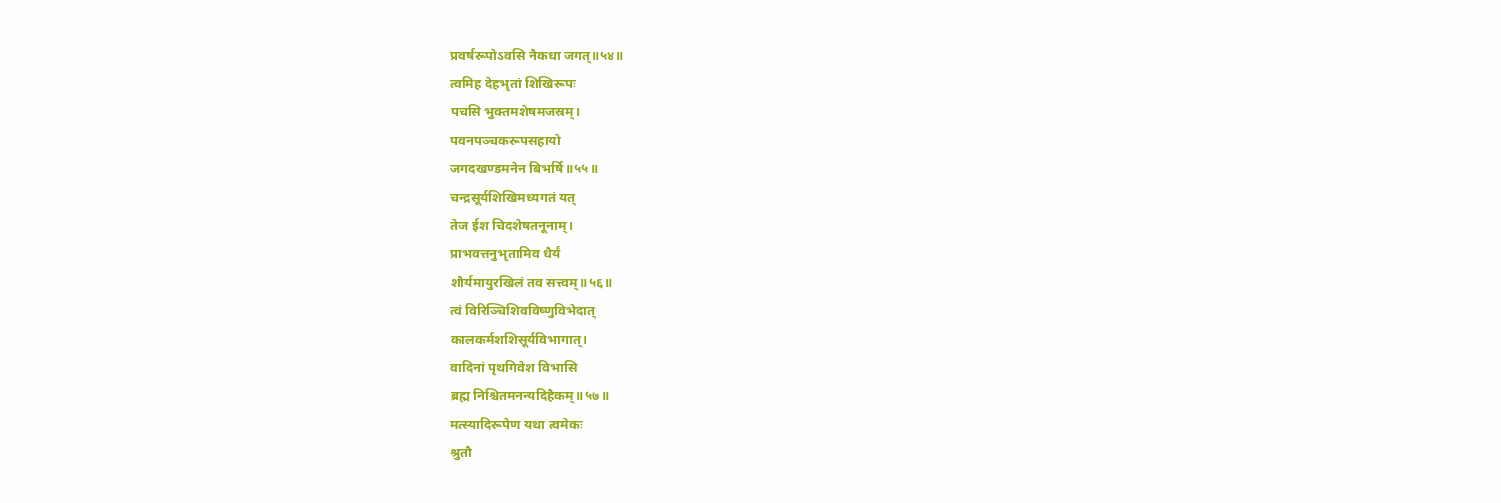प्रवर्षरूपोऽवसि नैकधा जगत्॥५४॥
त्वमिह देहभृतां शिखिरूपः
पचसि भुक्तमशेषमजस्रम्।
पवनपञ्चकरूपसहायो
जगदखण्डमनेन बिभर्षि॥५५॥
चन्द्रसूर्यशिखिमध्यगतं यत्
तेज ईश चिदशेषतनूनाम्।
प्राभवत्तनुभृतामिव धैर्यं
शौर्यमायुरखिलं तव सत्त्वम्॥५६॥
त्वं विरिञ्चिशिवविष्णुविभेदात्
कालकर्मशशिसूर्यविभागात्।
वादिनां पृथगिवेश विभासि
ब्रह्म निश्चितमनन्यदिहैकम्॥५७॥
मत्स्यादिरूपेण यथा त्वमेकः
श्रुतौ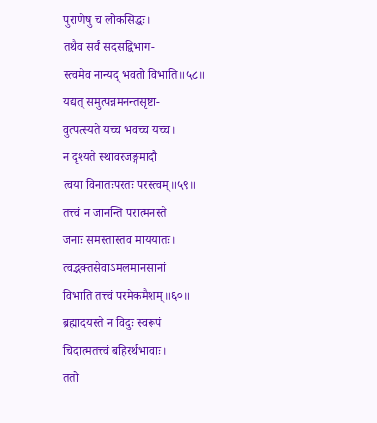पुराणेषु च लोकसिद्धः।
तथैव सर्वं सदसद्विभाग-
स्त्वमेव नान्यद् भवतो विभाति॥५८॥
यद्यत् समुत्पन्नमनन्तसृष्टा-
वुत्पत्स्यते यच्च भवच्च यच्च।
न दृश्यते स्थावरजङ्गमादौ
त्वया विनातःपरतः परस्त्वम्॥५९॥
तत्त्वं न जानन्ति परात्मनस्ते
जनाः समस्तास्तव माययातः।
त्वद्भक्तसेवाऽमलमानसानां
विभाति तत्त्वं परमेकमैशम्॥६०॥
ब्रह्मादयस्ते न विदुः स्वरूपं
चिदात्मतत्त्वं बहिरर्थभावाः।
ततो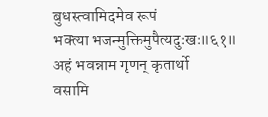बुधस्त्वामिदमेव रूपं
भक्त्या भजन्मुक्तिमुपैत्यदुःखः॥६१॥
अहं भवन्नाम गृणन् कृतार्थो
वसामि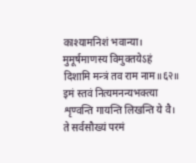काश्यामनिशं भवान्या।
मुमूर्षमाणस्य विमुक्तयेऽहं
दिशामि मन्त्रं तव राम नाम॥६२॥
इमं स्तवं नित्यमनन्यभक्त्या
शृण्वन्ति गायन्ति लिखन्ति ये वै।
ते सर्वसौख्यं परमं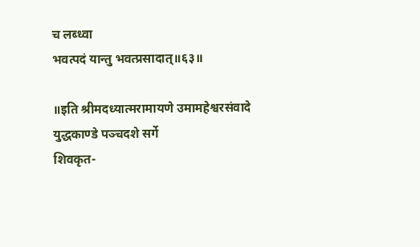च लब्ध्वा
भवत्पदं यान्तु भवत्प्रसादात्॥६३॥

॥इति श्रीमदध्यात्मरामायणे उमामहेश्वरसंवादे युद्धकाण्डे पञ्चदशे सर्गे
शिवकृत-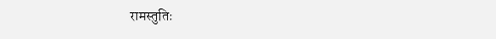रामस्तुतिः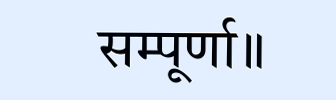सम्पूर्णा॥